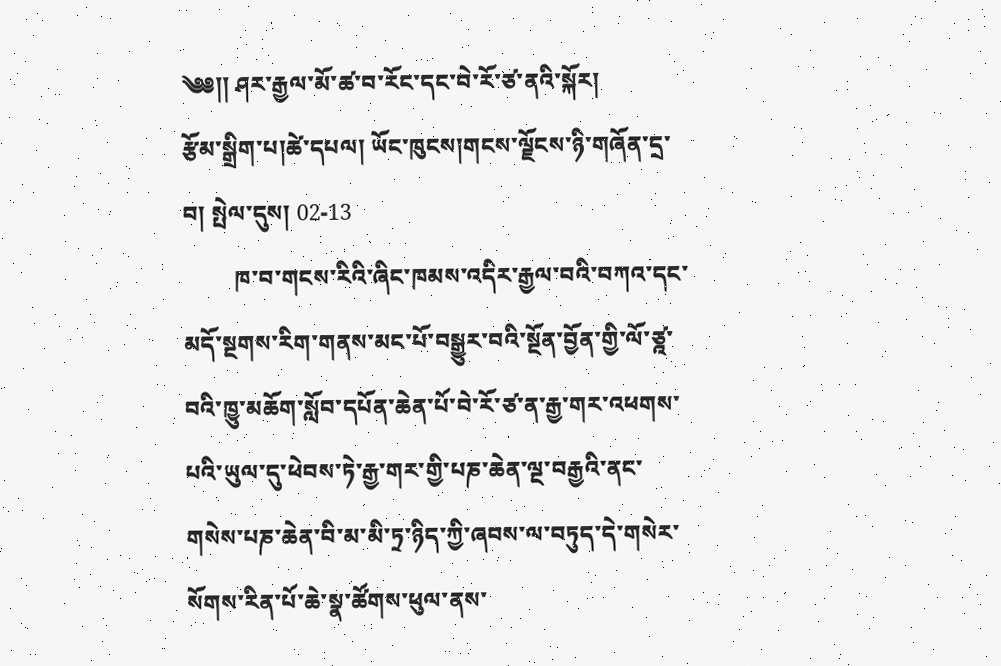༄༅།། ཤར་རྒྱལ་མོ་ཚ་བ་རོང་དང་བེ་རོ་ཙ་ནའི་སྐོར།
རྩོམ་སྒྲིག་པ།ཚེ་དཔལ། ཡོང་ཁུངས།གངས་ལྗོངས་ཉི་གཞོན་དྲ་བ། སྤེལ་དུས། 02-13
         ཁ་བ་གངས་རིའི་ཞིང་ཁམས་འདིར་རྒྱལ་བའི་བཀའ་དང་མདོ་སྔགས་རིག་གནས་མང་པོ་བསྒྱུར་བའི་སྔོན་བྱོན་གྱི་ལོ་ཙྰ་བའི་ཁྱུ་མཆོག་སློབ་དཔོན་ཆེན་པོ་བེ་རོ་ཙ་ན་རྒྱ་གར་འཕགས་པའི་ཡུལ་དུ་ཕེབས་ཏེ་རྒྱ་གར་གྱི་པཎ་ཆེན་ལྔ་བརྒྱའི་ནང་གསེས་པཎ་ཆེན་བི་མ་མི་ཏྲ་ཉིད་ཀྱི་ཞབས་ལ་བཏུད་དེ་གསེར་སོགས་རིན་པོ་ཆེ་སྣ་ཚོགས་ཕུལ་ནས་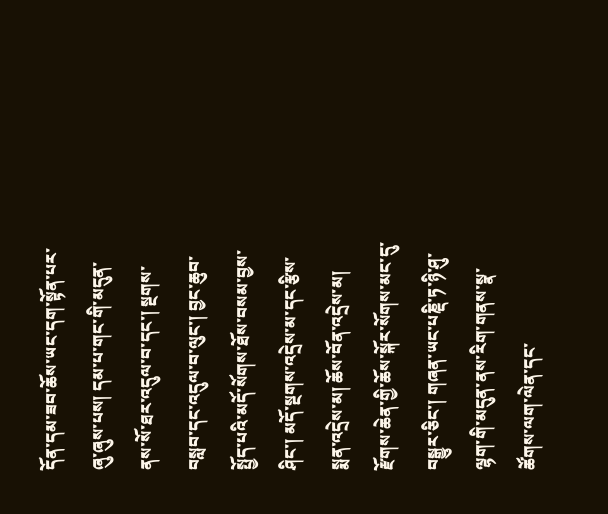དོན་དམ་ཟབ་ཆོས་ཡང་དག་སྟོན་པར་ཞུ་ཞུས་པས། དམ་པ་གང་གི་མདུན་ནས་སོ་ཐར་འདུལ་བ་དང་། སྔགས་བསླབ་དང་འདུལ་བ་ལུང་། བྱང་ཆུབ་སྤྱོད་པའི་མདོ་སོགས་ཐོས་བསམ་བྱས་ཤིང་། མདོ་སྔགས་འདྲེས་མ་དང་རྩིས་སྨན་འདྲེས་མ། ཆོས་བོན་འདྲེས་མ། རྫོགས་ཆེན་གྱི་ཆོས་སྐོར་སོགས་མང་དུ་བསྒྱུར་ཅིང་། གཞན་ཡང་པཎྡི་ཏ་ཉི་ཤུ་ལྷག་གི་མདུན་ནས་རིག་གནས་སྣ་ཚོགས་ལག་ལེན་དང་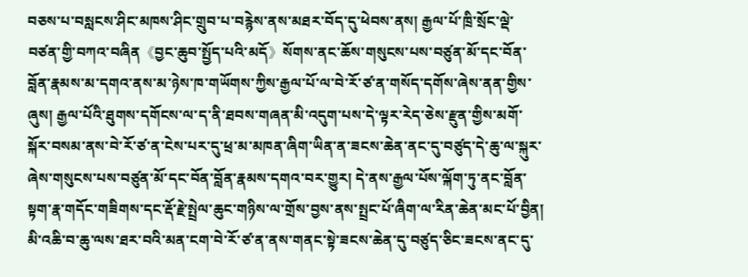བཅས་པ་བསླངས་ཤིང་མཁས་ཤིང་གྲུབ་པ་བརྙེས་ནས་མཐར་བོད་དུ་ཕེབས་ནས། རྒྱལ་པོ་ཁྲི་སྲོང་ལྡེ་བཙན་གྱི་བཀའ་བཞིན《བྱང་ཆུབ་སྤྱོད་པའི་མདོ》སོགས་ནང་ཆོས་གསུངས་པས་བཙུན་མོ་དང་བོན་བློན་རྣམས་མ་དགའ་ནས་མ་ཉེས་ཁ་གཡོགས་ཀྱིས་རྒྱལ་པོ་ལ་བེ་རོ་ཙ་ན་གསོད་དགོས་ཞེས་ནན་གྱིས་ཞུས། རྒྱལ་པོའི་ཐུགས་དགོངས་ལ་ད་ནི་ཐབས་གཞན་མི་འདུག་པས་དེ་ལྟར་རེད་ཅེས་རྫུན་གྱིས་མགོ་སྐོར་བསམ་ནས་བེ་རོ་ཙ་ན་ངེས་པར་དུ་ཕྲ་མ་མཁན་ཞིག་ཡིན་ན་ཟངས་ཆེན་ནང་དུ་བཙུད་དེ་ཆུ་ལ་སྐུར་ཞེས་གསུངས་པས་བཙུན་མོ་དང་བོན་བློན་རྣམས་དགའ་བར་གྱུར། དེ་ནས་རྒྱལ་པོས་ལྐོག་ཏུ་ནང་བློན་སྟག་རྣ་གདོང་གཟིགས་དང་རྡོ་རྗེ་སྤྲེལ་ཆུང་གཉིས་ལ་གྲོས་བྱས་ནས་སྤྲང་པོ་ཞིག་ལ་རིན་ཆེན་མང་པོ་བྱིན། མི་འཆི་བ་ཆུ་ལས་ཐར་བའི་མན་ངག་བེ་རོ་ཙ་ན་ནས་གནང་སྟེ་ཟངས་ཆེན་དུ་བཙུད་ཅིང་ཟངས་ནང་དུ་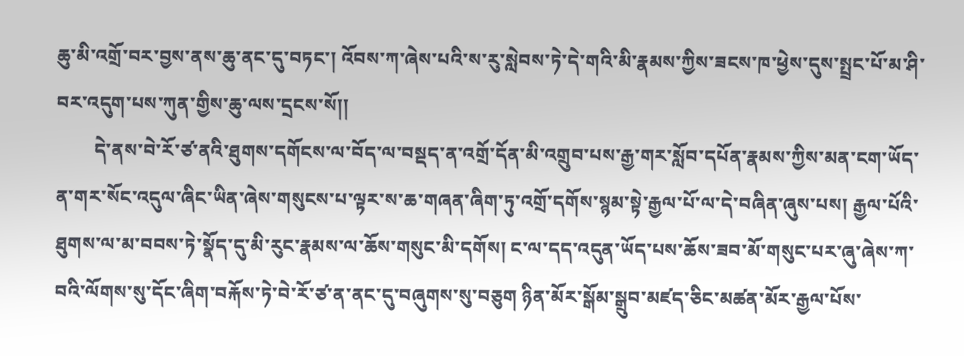ཆུ་མི་འགྲོ་བར་བྱས་ནས་ཆུ་ནང་དུ་བཏང་། འོབས་ཀ་ཞེས་པའི་ས་རུ་སླེབས་ཏེ་དེ་གའི་མི་རྣམས་ཀྱིས་ཟངས་ཁ་ཕྱེས་དུས་སྤྲང་པོ་མ་ཤི་བར་འདུག་པས་ཀུན་གྱིས་ཆུ་ལས་དྲངས་སོ།།
        དེ་ནས་བེ་རོ་ཙ་ནའི་ཐུགས་དགོངས་ལ་བོད་ལ་བསྡད་ན་འགྲོ་དོན་མི་འགྲུབ་པས་རྒྱ་གར་སློབ་དཔོན་རྣམས་ཀྱིས་མན་ངག་ཡོད་ན་གར་སོང་འདུལ་ཞིང་ཡིན་ཞེས་གསུངས་པ་ལྟར་ས་ཆ་གཞན་ཞིག་ཏུ་འགྲོ་དགོས་སྙམ་སྟེ་རྒྱལ་པོ་ལ་དེ་བཞིན་ཞུས་པས། རྒྱལ་པོའི་ཐུགས་ལ་མ་བབས་ཏེ་སྣོད་དུ་མི་རུང་རྣམས་ལ་ཆོས་གསུང་མི་དགོས། ང་ལ་དད་འདུན་ཡོད་པས་ཆོས་ཟབ་མོ་གསུང་པར་ཞུ་ཞེས་ཀ་བའི་ལོགས་སུ་དོང་ཞིག་བརྐོས་ཏེ་བེ་རོ་ཙ་ན་ནང་དུ་བཞུགས་སུ་བཅུག ཉིན་མོར་སྒོམ་སྒྲུབ་མཛད་ཅིང་མཚན་མོར་རྒྱལ་པོས་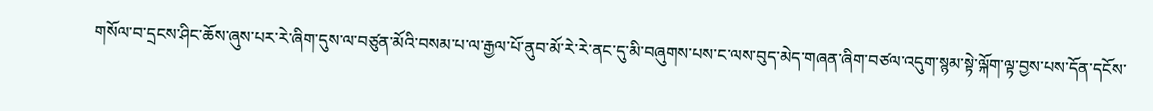གསོལ་བ་དྲངས་ཤིང་ཆོས་ཞུས་པར་རེ་ཞིག་དུས་ལ་བཙུན་མོའི་བསམ་པ་ལ་རྒྱལ་པོ་ནུབ་མོ་རེ་རེ་ནང་དུ་མི་བཞུགས་པས་ང་ལས་བུད་མེད་གཞན་ཞིག་བཙལ་འདུག་སྙམ་སྟེ་ལྐོག་ལྟ་བྱས་པས་དོན་དངོས་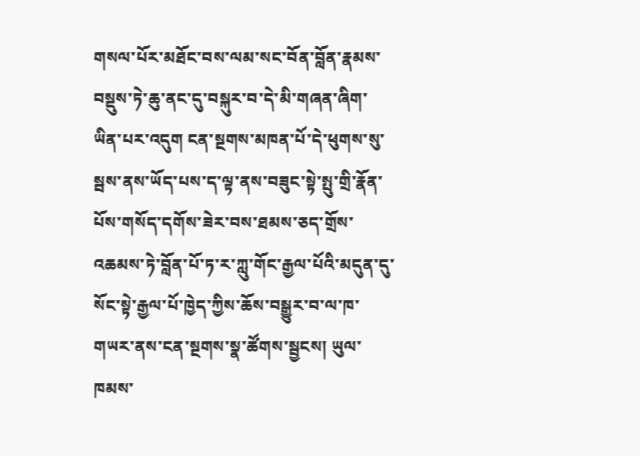གསལ་པོར་མཐོང་བས་ལམ་སང་བོན་བློན་རྣམས་བསྡུས་ཏེ་ཆུ་ནང་དུ་བསྐུར་བ་དེ་མི་གཞན་ཞིག་ཡིན་པར་འདུག ངན་སྔགས་མཁན་པོ་དེ་ཕུགས་སུ་སྦས་ནས་ཡོད་པས་ད་ལྟ་ནས་བཟུང་སྟེ་སྤུ་གྲི་རྣོན་པོས་གསོད་དགོས་ཟེར་བས་ཐམས་ཅད་གྲོས་འཆམས་ཏེ་བློན་པོ་ཏ་ར་ཀླུ་གོང་རྒྱལ་པོའི་མདུན་དུ་སོང་སྟེ་རྒྱལ་པོ་ཁྱེད་ཀྱིས་ཆོས་བསྒྱུར་བ་ལ་ཁ་གཡར་ནས་ངན་སྔགས་སྣ་ཚོགས་སྦྱངས། ཡུལ་ཁམས་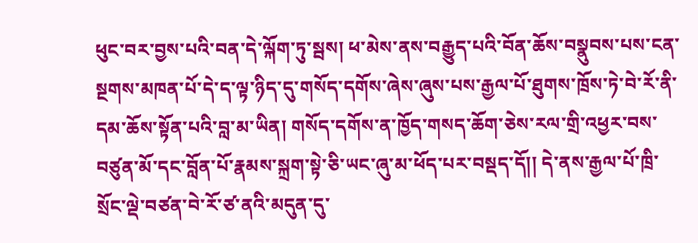ཕུང་བར་བྱས་པའི་བན་དེ་ལྐོག་ཏུ་སྦས། ཕ་མེས་ནས་བརྒྱུད་པའི་བོན་ཆོས་བསྣུབས་པས་ངན་སྔགས་མཁན་པོ་དེ་ད་ལྟ་ཉིད་དུ་གསོད་དགོས་ཞེས་ཞུས་པས་རྒྱལ་པོ་ཐུགས་ཁྲོས་ཏེ་བེ་རོ་ནི་དམ་ཆོས་སྟོན་པའི་བླ་མ་ཡིན། གསོད་དགོས་ན་ཁྱོད་གསད་ཆོག་ཅེས་རལ་གྲི་འཕྱར་བས་བཙུན་མོ་དང་བློན་པོ་རྣམས་སྐྲག་སྟེ་ཅི་ཡང་ཞུ་མ་ཕོད་པར་བསྡད་དོ།། དེ་ནས་རྒྱལ་པོ་ཁྲི་སྲོང་ལྡེ་བཙན་བེ་རོ་ཙ་ནའི་མདུན་དུ་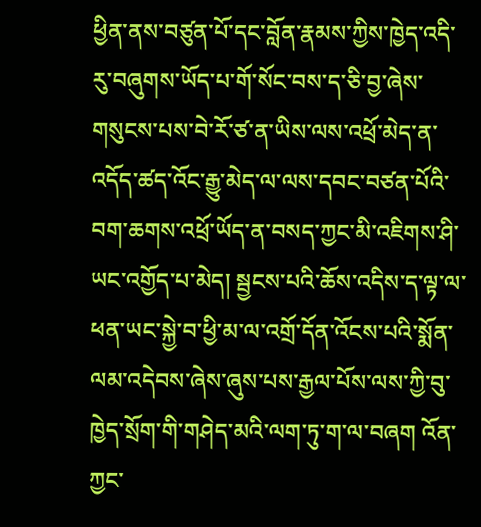ཕྱིན་ནས་བཙུན་པོ་དང་བློན་རྣམས་ཀྱིས་ཁྱེད་འདི་རུ་བཞུགས་ཡོད་པ་གོ་སོང་བས་ད་ཅི་བྱ་ཞེས་གསུངས་པས་བེ་རོ་ཙ་ན་ཡིས་ལས་འཕྲོ་མེད་ན་འདོད་ཚད་འོང་རྒྱུ་མེད་ལ་ལས་དབང་བཙན་པོའི་བག་ཆགས་འཕྲོ་ཡོད་ན་བསད་ཀྱང་མི་འཇིགས་ཤི་ཡང་འགྱོད་པ་མེད། སྦྱངས་པའི་ཆོས་འདིས་ད་ལྟ་ལ་ཕན་ཡང་སྐྱེ་བ་ཕྱི་མ་ལ་འགྲོ་དོན་འོངས་པའི་སྨོན་ལམ་འདེབས་ཞེས་ཞུས་པས་རྒྱལ་པོས་ལས་ཀྱི་བུ་ཁྱེད་སྲོག་གི་གཤེད་མའི་ལག་ཏུ་ག་ལ་བཞག འོན་ཀྱང་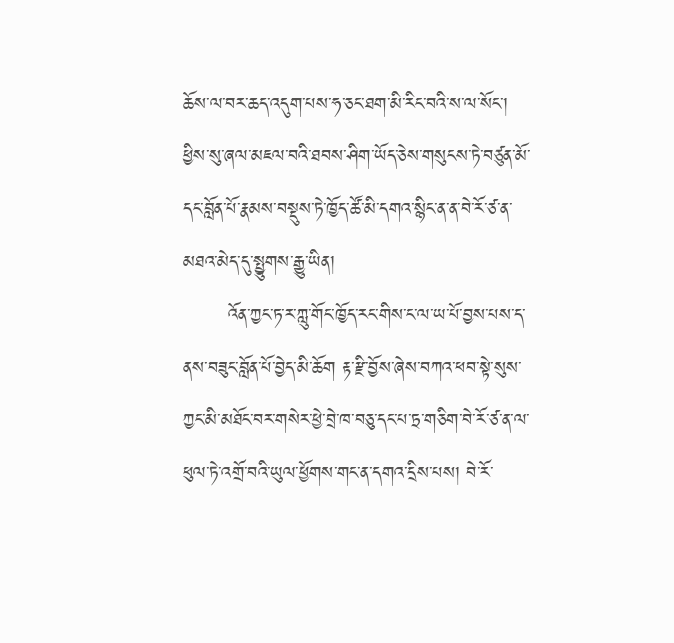ཆོས་ལ་བར་ཆད་འདུག་པས་ཧ་ཅང་ཐག་མི་རིང་བའི་ས་ལ་སོང་། ཕྱིས་སུ་ཞལ་མཇལ་བའི་ཐབས་ཤིག་ཡོད་ཅེས་གསུངས་ཏེ་བཙུན་མོ་དང་བློན་པོ་རྣམས་བསྡུས་ཏེ་ཁྱོད་ཚོ་མི་དགའ་སྙིང་ན་ན་བེ་རོ་ཙ་ན་མཐའ་མེད་དུ་སྤྱུགས་རྒྱུ་ཡིན།
       འོན་ཀྱང་ཏ་ར་ཀླུ་གོང་ཁྱོད་རང་གིས་ང་ལ་ཡ་པོ་བྱས་པས་ད་ནས་བཟུང་བློན་པོ་བྱེད་མི་ཆོག རྟ་རྫི་བྱོས་ཞེས་བཀའ་ཕབ་སྟེ་སུས་ཀྱང་མི་མཐོང་བར་གསེར་ཕྱེ་བྲེ་ཁ་བཅུ་དང་པ་ཏྲ་གཅིག་བེ་རོ་ཙ་ན་ལ་ཕུལ་ཏེ་འགྲོ་བའི་ཡུལ་ཕྱོགས་གང་ན་དགའ་དྲིས་པས། བེ་རོ་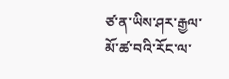ཙ་ན་ཡིས་ཤར་རྒྱལ་མོ་ཚ་བའི་རོང་ལ་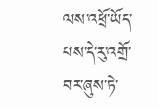ལས་འཕྲོ་ཡོད་པས་དེ་རུ་འགྲོ་བར་ཞུས་ཏེ་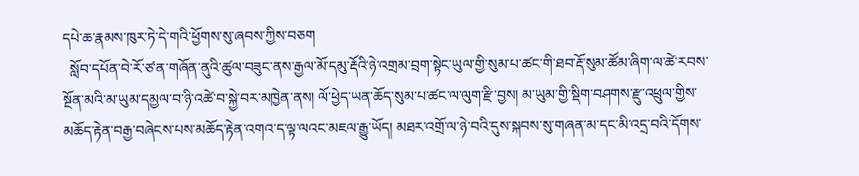དཔེ་ཆ་རྣམས་ཁུར་ཏེ་དེ་གའི་ཕྱོགས་སུ་ཞབས་ཀྱིས་བཅག
  སློབ་དཔོན་བེ་རོ་ཙ་ན་གཞོན་ནུའི་ཚུལ་བཟུང་ནས་རྒྱལ་མོ་དམུ་རྡོའི་ཉེ་འགྲམ་བྲག་སྟེང་ཡུལ་གྱི་སུམ་པ་ཚང་གི་ཐབ་རྡོ་སུམ་ཚོམ་ཞིག་ལ་ཚེ་རབས་སྔོན་མའི་མ་ཡུམ་དམྱལ་བ་ཉི་འཚེ་བ་སྐྱེ་བར་མཁྱེན་ནས། ལོ་ཕྱེད་ཡན་ཆོད་སུམ་པ་ཚང་ལ་ལུག་རྫི་བྱས། མ་ཡུམ་གྱི་སྡིག་བཤགས་རྫུ་འཕྲུལ་གྱིས་མཆོད་རྟེན་བརྒྱ་བཞེངས་པས་མཆོད་རྟེན་འགའ་ད་ལྟ་ལའང་མཇལ་རྒྱུ་ཡོད། མཐར་འགྲོ་ལ་ཉེ་བའི་དུས་སྐབས་སུ་གཞན་མ་དང་མི་འདྲ་བའི་དོགས་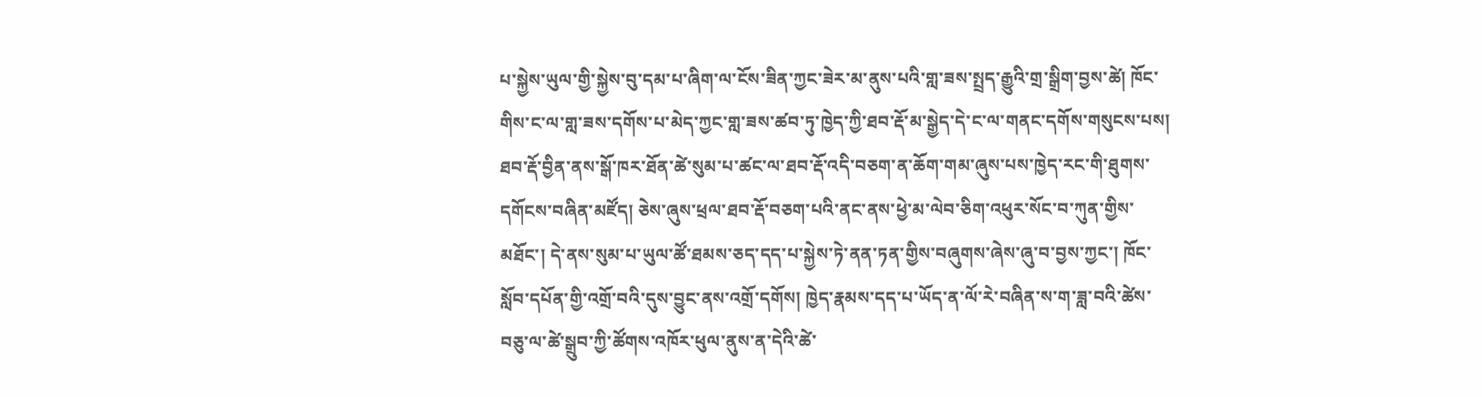པ་སྐྱེས་ཡུལ་གྱི་སྐྱེས་བུ་དམ་པ་ཞིག་ལ་ངོས་ཟིན་ཀྱང་ཟེར་མ་ནུས་པའི་གླ་ཟས་སྤྲད་རྒྱུའི་གྲ་སྒྲིག་བྱས་ཚེ། ཁོང་གིས་ང་ལ་གླ་ཟས་དགོས་པ་མེད་ཀྱང་གླ་ཟས་ཚབ་ཏུ་ཁྱེད་ཀྱི་ཐབ་རྡོ་མ་སྒྱེད་དེ་ང་ལ་གནང་དགོས་གསུངས་པས། ཐབ་རྡོ་བྱིན་ནས་སྒོ་ཁར་ཐོན་ཚེ་སུམ་པ་ཚང་ལ་ཐབ་རྡོ་འདི་བཅག་ན་ཆོག་གམ་ཞུས་པས་ཁྱེད་རང་གི་ཐུགས་དགོངས་བཞིན་མཛོད། ཅེས་ཞུས་ཕྲལ་ཐབ་རྡོ་བཅག་པའི་ནང་ནས་ཕྱེ་མ་ལེབ་ཅིག་འཕུར་སོང་བ་ཀུན་གྱིས་མཐོང་། དེ་ནས་སུམ་པ་ཡུལ་ཚོ་ཐམས་ཅད་དད་པ་སྐྱེས་ཏེ་ནན་ཏན་གྱིས་བཞུགས་ཞེས་ཞུ་བ་བྱས་ཀྱང་། ཁོང་སློབ་དཔོན་གྱི་འགྲོ་བའི་དུས་བྱུང་ནས་འགྲོ་དགོས། ཁྱེད་རྣམས་དད་པ་ཡོད་ན་ལོ་རེ་བཞིན་ས་ག་ཟླ་བའི་ཚེས་བཅུ་ལ་ཚེ་སྒྲུབ་ཀྱི་ཚོགས་འཁོར་ཕུལ་ནུས་ན་དེའི་ཚེ་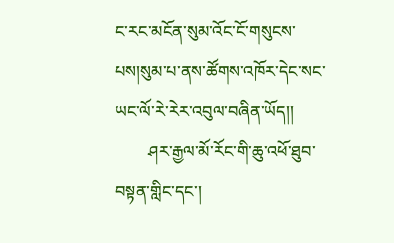ང་རང་མངོན་སུམ་འོང་ངོ་གསུངས་པས།སུམ་པ་ནས་ཚོགས་འཁོར་དེང་སང་ཡང་ལོ་རེ་རེར་འབུལ་བཞིན་ཡོད།།
        ཤར་རྒྱལ་མོ་རོང་གི་ཆུ་འཕོ་ཐུབ་བསྟན་གླིང་དང་།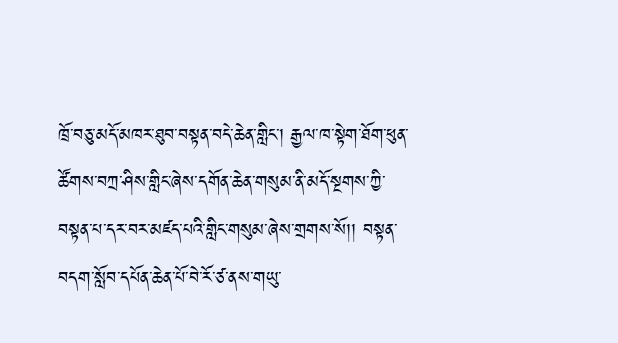ཁྲོ་བཅུ་མདོ་མཁར་ཐུབ་བསྟན་བདེ་ཆེན་གླིང་། རྒྱལ་ཁ་སྟེག་ཐོག་ཕུན་ཚོགས་བཀྲ་ཤིས་གླིང་ཞེས་དགོན་ཆེན་གསུམ་ནི་མདོ་སྔགས་ཀྱི་བསྟན་པ་དར་བར་མཛད་པའི་གླིང་གསུམ་ཞེས་གྲགས་སོ།། བསྟན་བདག་སློབ་དཔོན་ཆེན་པོ་བེ་རོ་ཙ་ནས་གཡུ་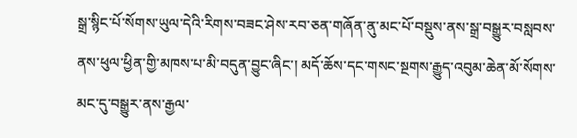སྒྲ་སྙིང་པོ་སོགས་ཡུལ་དེའི་རིགས་བཟང་ཤེས་རབ་ཅན་གཞོན་ནུ་མང་པོ་བསྡུས་ནས་སྒྲ་བསྒྱུར་བསླབས་ནས་ཕུལ་ཕྱིན་གྱི་མཁས་པ་མི་བདུན་བྱུང་ཞིང་། མདོ་ཆོས་དང་གསང་སྔགས་རྒྱུད་འབུམ་ཆེན་མོ་སོགས་མང་དུ་བསྒྱུར་ནས་རྒྱལ་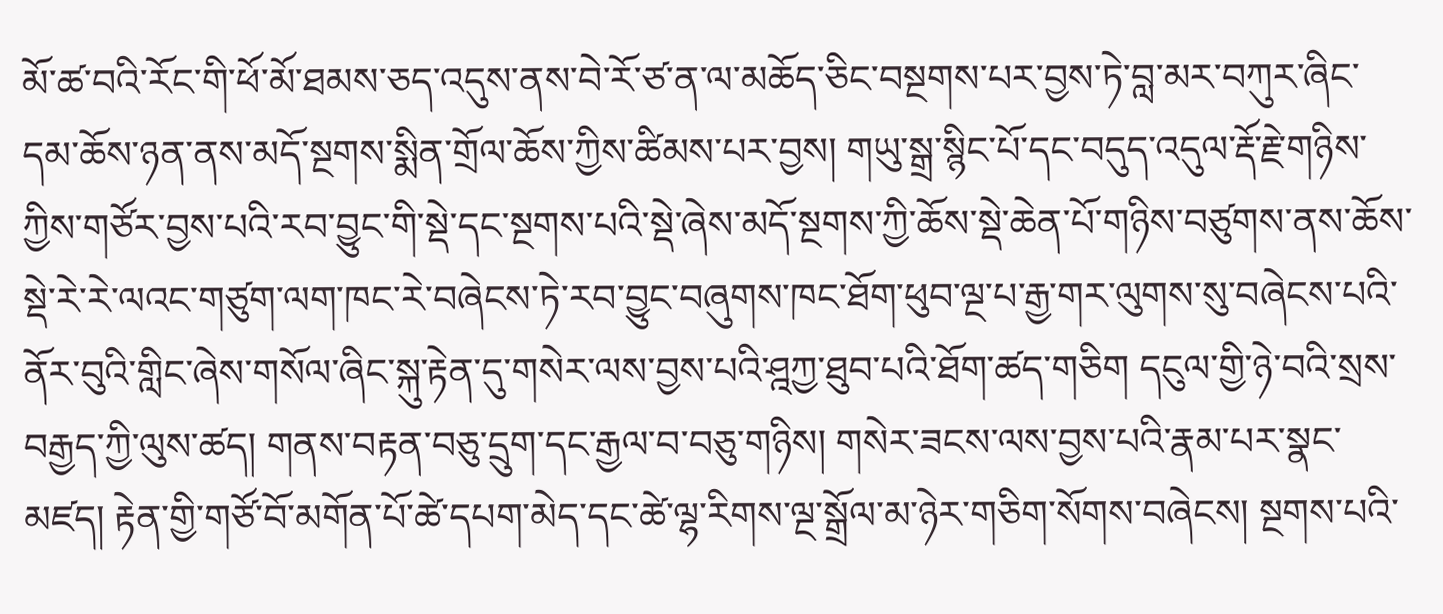མོ་ཚ་བའི་རོང་གི་ཕོ་མོ་ཐམས་ཅད་འདུས་ནས་བེ་རོ་ཙ་ན་ལ་མཆོད་ཅིང་བསྔགས་པར་བྱས་ཏེ་བླ་མར་བཀུར་ཞིང་དམ་ཆོས་ཉན་ནས་མདོ་སྔགས་སྨིན་གྲོལ་ཆོས་ཀྱིས་ཚིམས་པར་བྱས། གཡུ་སྒྲ་སྙིང་པོ་དང་བདུད་འདུལ་རྡོ་རྗེ་གཉིས་ཀྱིས་གཙོར་བྱས་པའི་རབ་བྱུང་གི་སྡེ་དང་སྔགས་པའི་སྡེ་ཞེས་མདོ་སྔགས་ཀྱི་ཆོས་སྡེ་ཆེན་པོ་གཉིས་བཙུགས་ནས་ཆོས་སྡེ་རེ་རེ་ལའང་གཙུག་ལག་ཁང་རེ་བཞེངས་ཏེ་རབ་བྱུང་བཞུགས་ཁང་ཐོག་ཕུབ་ལྔ་པ་རྒྱ་གར་ལུགས་སུ་བཞེངས་པའི་ནོར་བུའི་གླིང་ཞེས་གསོལ་ཞིང་སྐུ་རྟེན་དུ་གསེར་ལས་བྱས་པའི་ཤྰཀྱ་ཐུབ་པའི་ཐོག་ཚད་གཅིག དངུལ་གྱི་ཉེ་བའི་སྲས་བརྒྱད་ཀྱི་ལུས་ཚད། གནས་བརྟན་བཅུ་དྲུག་དང་རྒྱལ་བ་བཅུ་གཉིས། གསེར་ཟངས་ལས་བྱས་པའི་རྣམ་པར་སྣང་མཛད། རྟེན་གྱི་གཙོ་བོ་མགོན་པོ་ཚེ་དཔག་མེད་དང་ཚེ་ལྷ་རིགས་ལྔ་སྒྲོལ་མ་ཉེར་གཅིག་སོགས་བཞེངས། སྔགས་པའི་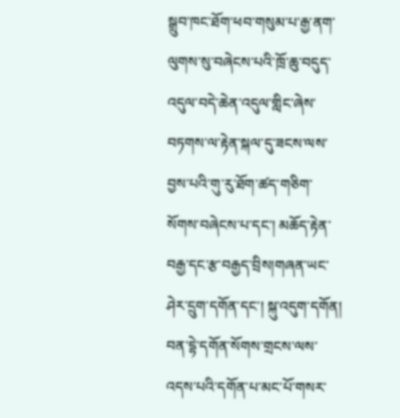སྒྲུབ་ཁང་ཐོག་ཕབ་གསུམ་པ་རྒྱ་ནག་ལུགས་སུ་བཞེངས་པའི་ཁྲོ་ཆུ་བདུད་འདུལ་བདེ་ཆེན་འདུལ་གླིང་ཞེས་བཏགས་ལ་རྟེན་སྐལ་དུ་ཟངས་ལས་བྱས་པའི་གུ་རུ་ཐོག་ཚད་གཅིག་སོགས་བཞེངས་པ་དང་། མཆོད་རྟེན་བརྒྱ་དང་རྩ་བརྒྱད་བྲིས།གཞན་ཡང་ཤེར་དྲུག་དགོན་དང་། སྐུ་འདུག་དགོན། བན་དྷེ་དགོན་སོགས་གྲངས་ལས་འདས་པའི་དགོན་པ་མང་པོ་གསར་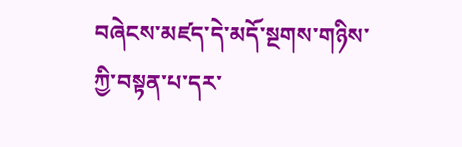བཞེངས་མཛད་དེ་མདོ་སྔགས་གཉིས་ཀྱི་བསྟན་པ་དར་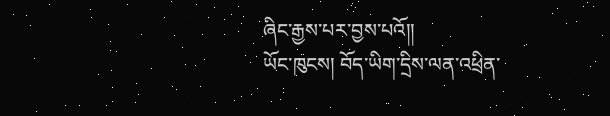ཞིང་རྒྱས་པར་བྱས་པའོ།།
ཡོང་ཁུངས། བོད་ཡིག་དྲིས་ལན་འཕྲིན་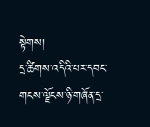སྟེགས།
དྲ་ཚིགས་འདིའི་པར་དབང་གངས་ལྗོངས་ཉི་གཞོན་དྲ་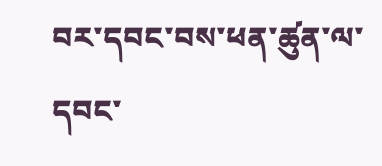བར་དབང་བས་ཕན་ཚུན་ལ་དབང་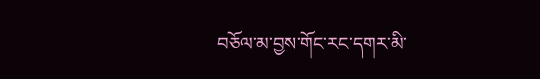བཅོལ་མ་བྱས་གོང་རང་དགར་མི་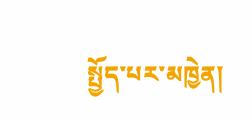སྤྱོད་པར་མཁྱེན།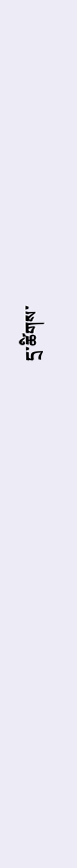དྲ་ཚིགས་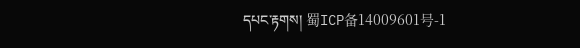དཔང་རྟགས། 蜀ICP备14009601号-1